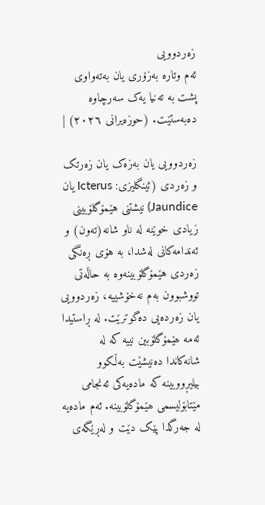زەردوویی
ئەم وتارە بەزۆری یان بەتەواوی پشت بە تەنیا یەک سەرچاوە دەبەستێت. (حوزەیرانی ٢٠٢٦) |

زەردوویی یان بەزەک یان زەرتک و زەردی (ئینگلیزی: Icterus یان Jaundice) نیشتنی هێمۆگلۆبینی زیادی خوێنە لە ناو شانە(تەون) و ئەندامەکانی لەشدا، بە هۆی ڕەنگی زەردی هێمۆگلۆبینەوە بە حاڵەتی تووشبوون بەم نەخۆشییە، زەردوویی یان زەردەیی دەگوترێت. لە ڕاستیدا ئەمە ھێمۆگلۆبین نییە کە لە شانەکاندا دەنیشێت بەڵکوو بیلیڕووبینە کە مادەیەکی ئەنجامی مێتابۆلیسمی ھێمۆگلۆبینە. ئەم مادەیە لە جەرگدا پێک دێت و لەڕێگەی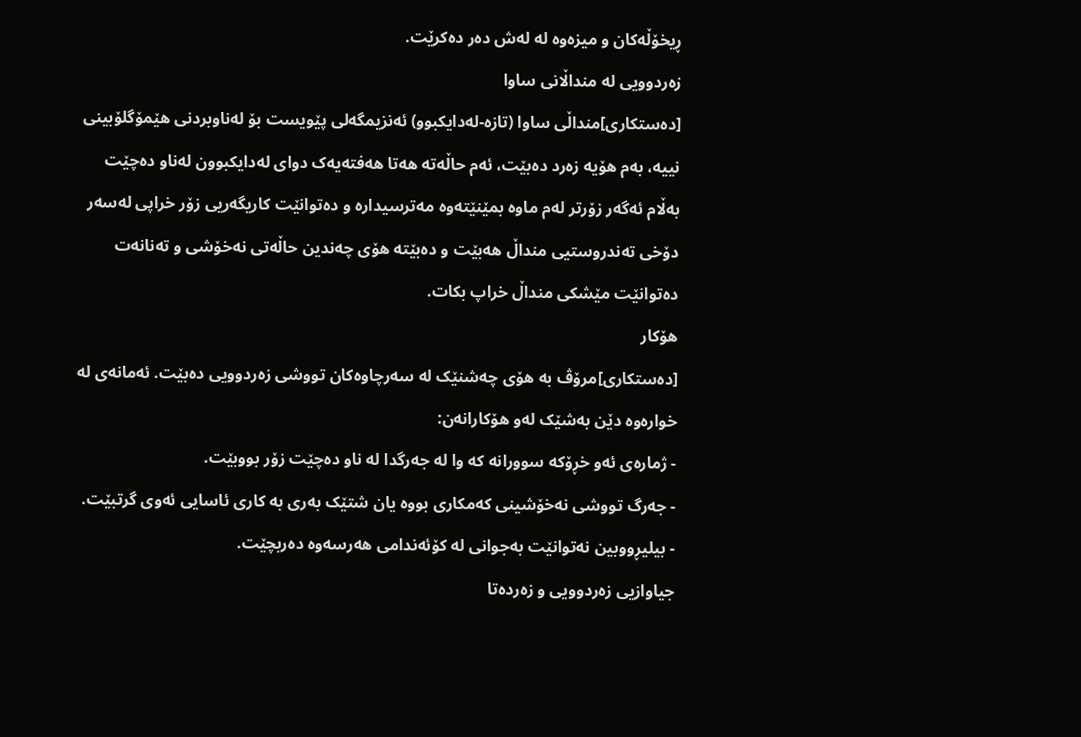ڕیخۆڵەکان و میزەوە لە لەش دەر دەکرێت.
زەردوویی لە منداڵانی ساوا
[دەستکاری]منداڵی ساوا (تازە-لەدایکبوو) ئەنزیمگەلی پێویست بۆ لەناوبردنی ھێمۆگلۆبینی نییە، بەم ھۆیە زەرد دەبێت، ئەم حاڵەتە ھەتا ھەفتەیەک دوای لەدایکبوون لەناو دەچێت بەڵام ئەگەر زۆرتر لەم ماوە بمێنێتەوە مەترسیدارە و دەتوانێت کاریگەریی زۆر خراپی لەسەر دۆخی تەندروستیی منداڵ ھەبێت و دەبێتە ھۆی چەندین حاڵەتی نەخۆشی و تەنانەت دەتوانێت مێشکی منداڵ خراپ بکات.
هۆکار
[دەستکاری]مرۆڤ بە هۆی چەشنێک لە سەرچاوەکان تووشی زەردوویی دەبێت. ئەمانەی لە خوارەوە دێن بەشێک لەو هۆکارانەن:
- ژمارەی ئەو خڕۆکە سوورانە کە وا لە جەرگدا لە ناو دەچێت زۆر بووبێت.
- جەرگ تووشی نەخۆشینی کەمکاری بووە یان شتێک بەری بە کاری ئاسایی ئەوی گرتبێت.
- بیلیڕووبین نەتوانێت بەجوانی لە کۆئەندامی هەرسەوە دەربچێت.
جیاوازیی زەردوویی و زەردەتا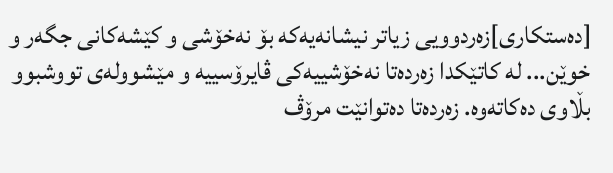[دەستکاری]زەردوویی زیاتر نیشانەیەکە بۆ نەخۆشی و کێشەکانی جگەر و خوێن... لە کاتێکدا زەردەتا نەخۆشییەکی ڤایرۆسییە و مێشوولەی تووشبوو بڵاوی دەکاتەوە. زەردەتا دەتوانێت مرۆڤ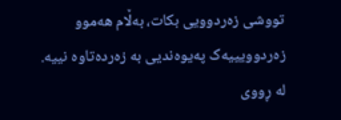تووشی زەردوویی بکات، بەڵام هەموو زەردوویییەک پەیوەندیی بە زەردەتاوە نییە. لە ڕووی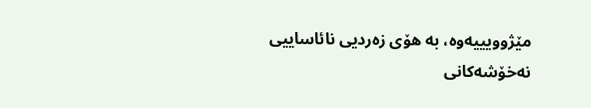مێژوویییەوە، بە هۆی زەردیی نائاساییی نەخۆشەکانی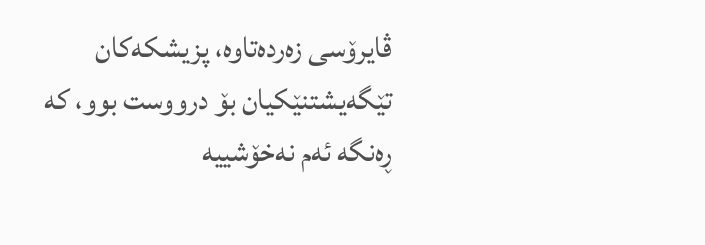ڤایرۆسی زەردەتاوە، پزیشکەکان تێگەیشتنێکیان بۆ درووست بوو، کە ڕەنگە ئەم نەخۆشییە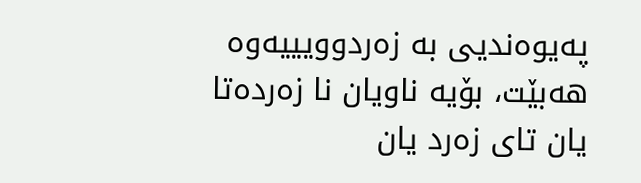پەیوەندیی بە زەردوویییەوە هەبێت، بۆیە ناویان نا زەردەتا یان تای زەرد یان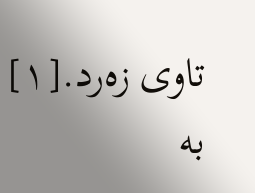تاوی زەرد.[١] بە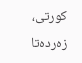کورتی، زەردەتا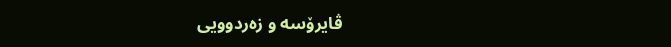ڤایرۆسە و زەردوویی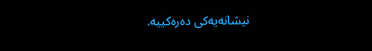نیشانەیەکی دەرەکییە.